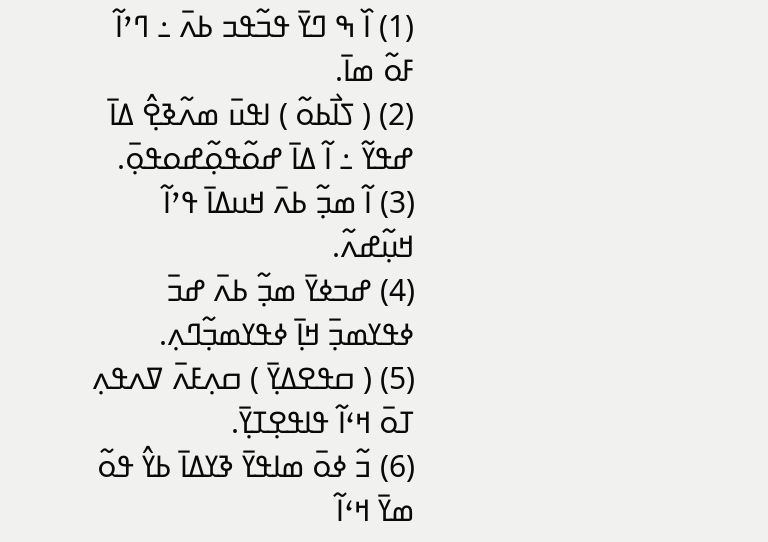(1) ߊ߰ ߒ ߣߌ߫ ߟߏ߬ߟߏ ߕߍ߫ ߸ ߣߴߊ߬ ߓߋ߬ ߘߊ߫.
(2) ( ߖߊ߯ߕߋ߬ ) ߊߟߎ߫ ߘߍ߬ߢߐ߲߮ ߡߊ߫ ߝߟߌ߬ ߸ ߊ߬ ߡߊ߫ ߝߋ߬ߟߋ߲߬ߝߋߟߋ߲߫.
(3) ߊ߬ ߘߏ߲߬ ߕߍ߫ ߞߎߡߊ߫ ߟߴߊ߬ ߞߎ߲߬ߝߍ߬.
(4) ߝߏߦߌ߫ ߘߏ߲߬ ߕߍ߫ ߝߏ߫ ߦߟߌߘߏ߲߫ ߞߊ߲߫ ߦߟߌߘߏ߲߬ߣߍ߲.
(5) ( ߛߟߐߡߌ߲߫ ) ߛߍ߲ߓߍ߫ ߜߍߟߍ߲ ߠߋ߫ ߞߵߊ߬ ߟߊߟߐ߲ߠߌ߲߫.
(6) ߏ߬ ߦߋ߫ ߘߊߟߌ߫ ߢߌߡߊ߫ ߕߌ߮ ߟߋ߬ ߘߌ߫ ߞߵߊ߬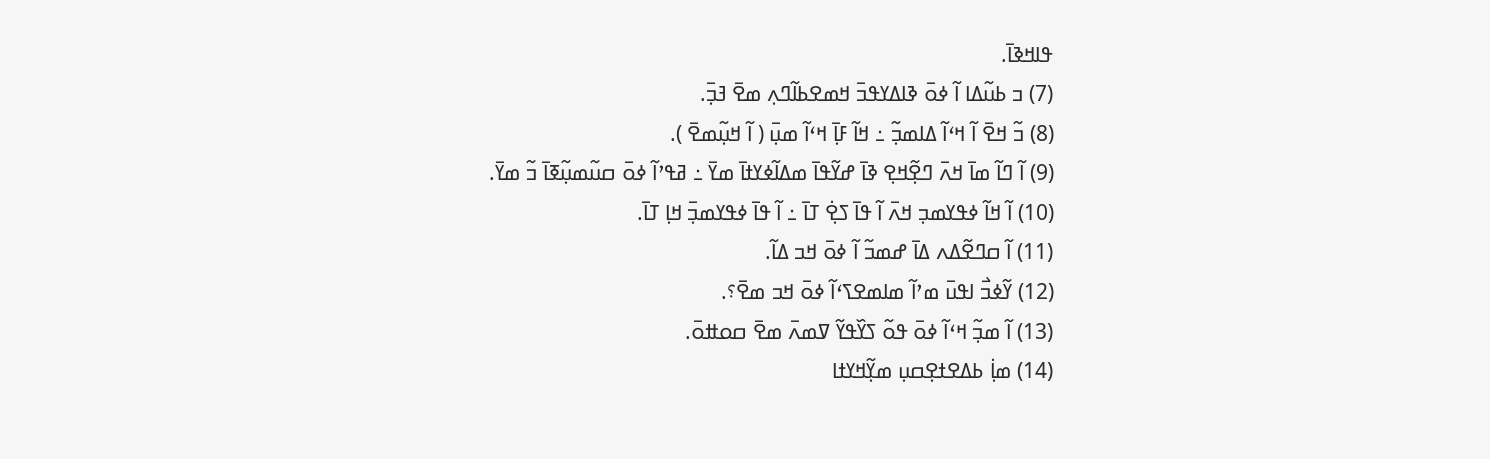ߟߊߞߢߊ߫.
(7) ߏ ߕߎ߬ߡߊ ߊ߬ ߦߋ߫ ߢߊߡߌߟߏ߫ ߞߘߐߕߊ߬ߣߍ߲ ߘߐ߫ ߔߏ߲߫.
(8) ߏ߬ ߞߐ߫ ߊ߬ ߞߵߊ߬ ߡߊߘߏ߲߬ ߸ ߞߊ߬ ߓߊ߲߫ ߞߵߊ߬ ߘߎ߲߫ ( ߊ߬ ߞߎ߲߬ߘߐ߫ ).
(9) ߊ߬ ߣߊ߬ ߘߊ߫ ߞߍ߫ ߣߐ߲߬ߞߐ߲ ߢߊ߫ ߝߌ߬ߟߊ߫ ߘߡߊ߬ߦߌߙߊ߫ ߘߌ߫ ߸ ߥߟߴߊ߬ ߦߋ߫ ߛߎ߬ߘߎ߲߬ߧߊ߫ ߏ߬ ߘߌ߫.
(10) ߊ߬ ߞߊ߬ ߦߟߌߘߏ߲ ߞߍ߫ ߊ߬ ߟߊ߫ ߖߐ߲߭ ߠߊ߫ ߸ ߊ߬ ߟߊ߫ ߦߟߌߘߏ߲߫ ߞߊ߲ ߠߊ߫.
(11) ߊ߬ ߛߣߐ߬ߡߍ ߡߊ߫ ߝߘߏ߬ ߊ߬ ߦߋ߫ ߞߏ ߡߊ߬.
(12) ߌ߬ߦߏ߯ ߊߟߎ߫ ߘߴߊ߬ ߘߊߘߐߖߵߊ߬ ߦߋ߫ ߞߏ ߘߐ߫؟.
(13) ߊ߬ ߘߏ߲߬ ߞߵߊ߬ ߦߋ߫ ߟߋ߬ ߖߌ߰ߟߌ߬ ߜߘߍ߫ ߘߐ߫ ߛߋߚߋ߫.
(14) ߘߊ߲߭ ߕߡߐߙߐ߲ߛߎ߲ ߘߌ߲߬ߞߌߙߊ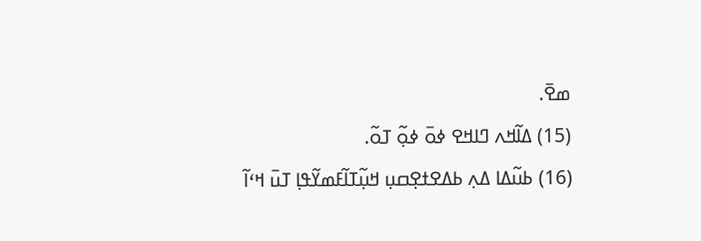ߘߐ߫.
(15) ߡߊ߬ߞߍ ߣߊߞߐ ߦߋ߫ ߦߋ߲߬ ߠߋ߬.
(16) ߕߎ߬ߡߊ ߡߍ߲ ߕߡߐߙߐ߲ߛߎ߲ ߞߎ߲߬ߠߊ߬ߓߘߌ߬ߟߊ߲ ߠߎ߫ ߞߵߊ߬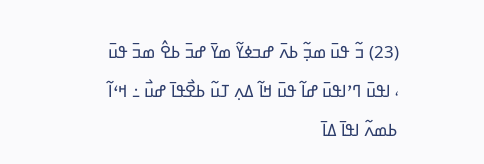(23) ߏ߬ ߟߎ߫ ߘߏ߲߬ ߕߍ߫ ߝߏߦߌ߬ ߘߌ߫ ߝߏ߫ ߕߐ߮ ߘߏ߫ ߟߎ߫ ، ߊߟߎ߫ ߣߴߊߟߎ߫ ߝߊ߬ ߟߎ߫ ߞߊ߬ ߡߍ߲ ߠߎ߬ ߕߐ߯ߟߊ߫ ߝߎ߯ ߸ ߞߵߊ߬ ߕߘߍ߬ ߊߟߊ߫ ߡߊ߫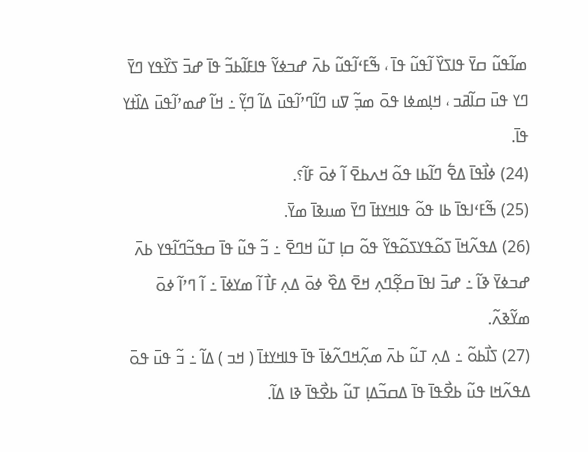ߘߊ߬ߟߎ߬ ߛߌ߫ ߟߊߖߌ߰ ߊ߬ߟߎ߬ ߟߊ߫ ، ߒ߬ߓߵߊ߬ߟߎ߬ ߕߍ߫ ߝߏߦߌ߬ ߟߊߓߊ߬ߕߏ߬ ߟߊ߫ ߝߏ߫ ߖߌ߰ߟߌ ߣߌ߫ ߣߌ ߟߎ߫ ߛߊ߬ߥߏ ، ߞߊ߲ߘߦߊ ߟߋ߫ ߘߏ߲߬ ߜߎ ߣߊ߬ߣߴߊ߬ߟߎ߫ ߡߊ߬ ߣߌ߲߬ ߸ ߞߊ߬ ߝߘߴߊ߬ߟߎ߫ ߡߊ߰ߙߌ ߟߊ߫.
(24) ߦߊ߯ߟߊ߫ ߡߐ߱ ߣߊ߬ߕߊ ߟߋ߬ ߞߍߕߐ߫ ߊ߬ ߦߋ߫ ߓߊ߬؟.
(25) ߒ߬ߓߵߊߟߊ߫ ߕߊ ߟߋ߬ ߟߊߞߌߙߊ߫ ߣߌ߫ ߘߎߢߊ߫ ߘߌ߫.
(26) ߡߟߍ߬ߞߊ߫ ߖߋ߬ߟߌߖߋ߬ߟߌ߬ ߟߋ߬ ߛߊ߲ ߠߎ߬ ߞߣߐ߫ ߸ ߏ߬ ߟߎ߬ ߟߊ߫ ߛߟߏ߬ߣߊ߬ߟߌ ߕߍ߫ ߝߏߦߌ߫ ߢߊ߬ ߸ ߝߏ߫ ߊߟߊ߫ ߛߐ߲߬ߣߍ߲ ߞߐ߫ ߡߐ߰ ߦߋ߫ ߡߍ߲ ߓߊ߯ ߊ߬ ߘߌߦߊ߫ ߸ ߊ߬ ߣߴߊ߬ ߦߋ߫ ߘߌ߬ߢߍ߬.
(27) ߖߊ߯ߕߋ߬ ߸ ߡߍ߲ ߠߎ߬ ߕߍ߫ ߘߍ߲߬ߞߣߍ߬ߦߊ߫ ߟߊ߫ ߟߊߞߌߙߊ߫ ( ߞߏ ) ߡߊ߬ ߸ ߏ߬ ߟߎ߫ ߟߋ߫ ߡߟߍ߬ߞߊ ߟߎ߬ ߕߐ߯ߟߊ߫ ߟߊ߫ ߡߛߏ߬ߡߊ߲ ߠߎ߬ ߕߐ߯ߟߊ߫ ߢߊ ߡߊ߬.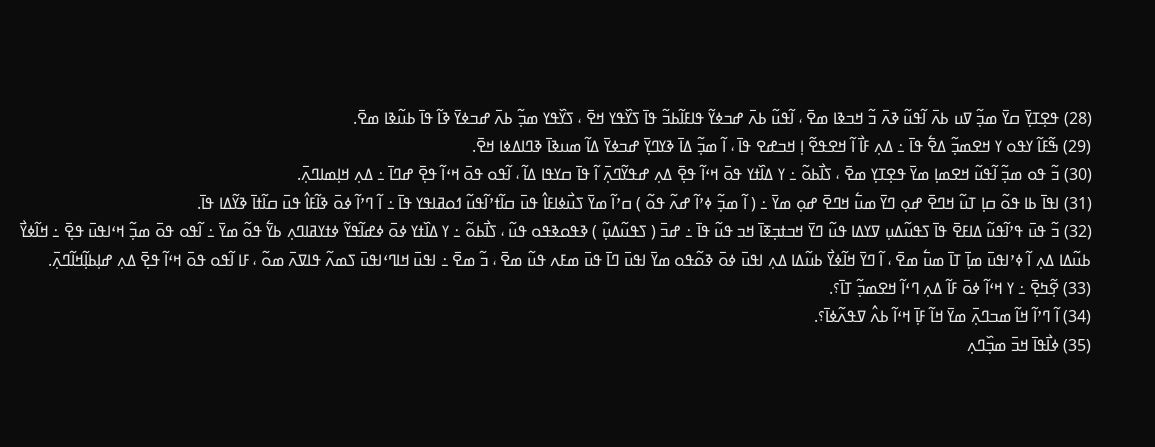(28) ߟߐ߲ߠߌ߲߫ ߛߌ߫ ߘߏ߲߬ ߜߎ ߕߍ߫ ߊ߬ߟߎ߬ ߢߍ߫ ߏ߬ ߞߏߢߊ ߘߐ߫ ، ߊ߬ߟߎ߬ ߕߍ߫ ߝߏߦߌ߬ ߟߊߓߊ߬ߕߏ߬ ߟߊ߫ ߖߌ߰ߟߌ ߞߐ߫ ، ߖߌ߰ߟߌ ߘߏ߲߬ ߕߍ߫ ߝߏߦߌ߫ ߢߊ߬ ߟߊ߫ ߕߎ߬ߢߊ ߘߐ߫.
(29) ߒ߬ߓߊ߬ ߌߟߋ ߌ ߞߐߘߏ߲߬ ߡߐ߱ ߟߊ߫ ߸ ߡߍ߲ ߓߊ߯ ߊ߬ ߞߐߟߐ߬ ߊ߲ ߞߏߝߐ ߟߊ߫ ، ߊ߬ ߘߏ߲߬ ߡߊ߫ ߢߌߣߌ߲߫ ߝߏߦߌ߫ ߡߊ߬ ߘߎߢߊ߫ ߢߣߊߡߦߊ ߞߐ߫.
(30) ߏ߬ ߟߋ ߘߏ߲߬ ߊ߬ߟߎ߬ ߞߐߘߊ߲ ߘߌ߫ ߟߐ߲ߠߌ߲ ߘߐ߫ ، ߖߊ߯ߕߋ߬ ߸ ߌ ߡߊ߰ߙߌ ߟߋ߫ ߞߵߊ߬ ߟߐ߲߫ ߡߍ߲ ߝߟߌ߬ߣߍ߲߫ ߊ߬ ߟߊ߫ ߛߌߟߊ ߡߊ߬ ، ߊ߬ߟߋ ߟߋ߫ ߞߵߊ߬ ߟߐ߲߫ ߝߣߊ߫ ߸ ߡߍ߲ ߞߊ߲ߘߊߣߍ߲߫.
(31) ߊߟߊ߫ ߕߊ ߟߋ߬ ߛߊ߲ ߠߎ߬ ߞߣߐ߫ ߝߋ߲ ߣߌ߫ ߘߎ߱ ߞߣߐ߫ ߝߋ߲ ߘߌ߫ ߸ ( ߊ߬ ߘߏ߲߬ ߦߴߊ߬ ߝߍ߬ ߟߋ߬ ) ߛߴߊ߬ ߘߌ߫ ߖߎ߯ߦߊߓߊ߮ ߟߎ߫ ߛߊ߬ߙߴߊ߬ߟߎ߬ ߗߋߥߊߟߌ ߟߊ߫ ߸ ߊ߬ ߣߴߊ߬ ߦߋ߫ ߢߊ߬ߓߊ߮ ߟߎ߫ ߛߊ߬ߙߊ߫ ߢߌ߬ߡߊ ߟߊ߫.
(32) ߏ߬ ߟߎ߫ ߟߴߊ߬ߟߎ߬ ߡߊߓߐ߫ ߟߊ߫ ߖߟߎ߬ߡߎ߲ ߜߌߡߊ ߟߎ߬ ߣߌ߫ ߞߏߙߏ߲ߧߊ߫ ߞߏ ߟߎ߬ ߟߊ߫ ߸ ߝߏ߫ ( ߖߟߎ߬ߡߎ߲߬ ) ߢߟߋߢߟߋ ߟߎ߬ ، ߖߊ߯ߕߋ߬ ߸ ߌ ߡߊ߰ߙߌ ߦߋ߫ ߦߝߊ߬ߟߌ߬ ߦߙߌߥߊߣߍ߲ ߕߌ߱ ߟߋ߬ ߘߌ߫ ߸ ߊ߬ߟߋ ߟߋ߫ ߘߏ߲߬ ߞߵߊߟߎ߫ ߟߐ߲߫ ߸ ߞߊ߬ߦߌ߯ ߕߎ߬ߡߊ ߡߍ߲ ߊ߬ ߦߴߊߟߎ߫ ߘߊ߲߫ ߠߊ߫ ߘߎ߱ ߘߐ߫ ، ߊ߬ ߣߌ߫ ߞߊ߬ߦߌ߯ ߕߎ߬ߡߊ ߡߍ߲ ߊߟߎ߫ ߦߋ߫ ߢߋ߬ߟߋ ߘߌ߫ ߊߟߎ߫ ߣߊ߫ ߟߎ߫ ߘߓߍ ߟߎ߬ ߘߐ߫ ، ߏ߬ ߘߐ߫ ߸ ߊߟߎ߫ ߞߊߣߵߊߟߎ߫ ߖߘߍ߬ ߟߊߜߍ߫ ߘߋ߬ ، ߓߊ ߊ߬ߟߋ ߟߋ߫ ߞߵߊ߬ ߟߐ߲߫ ߡߍ߲ ߝߊ߲ߕߊ߲߬ߞߊ߬ߣߍ߲߫.
(33) ߐ߲߬ߤߐ߲߫ ߸ ߌ ߞߵߊ߬ ߦߋ߫ ߓߊ߬ ߡߍ߲ ߣߵߊ߬ ߞߐߘߏ߲߬ ߠߊ߫؟.
(34) ߊ߬ ߣߴߊ߬ ߞߊ߬ ߘߏߣߍ߲߫ ߘߌ߫ ߞߊ߬ ߓߊ߲߫ ߞߵߊ߬ ߕߍ߮ ߜߟߍ߬ߦߊ߫؟.
(35) ߦߊ߯ߟߊ߫ ߞߏ߫ ߘߏ߲߰ߣߍ߲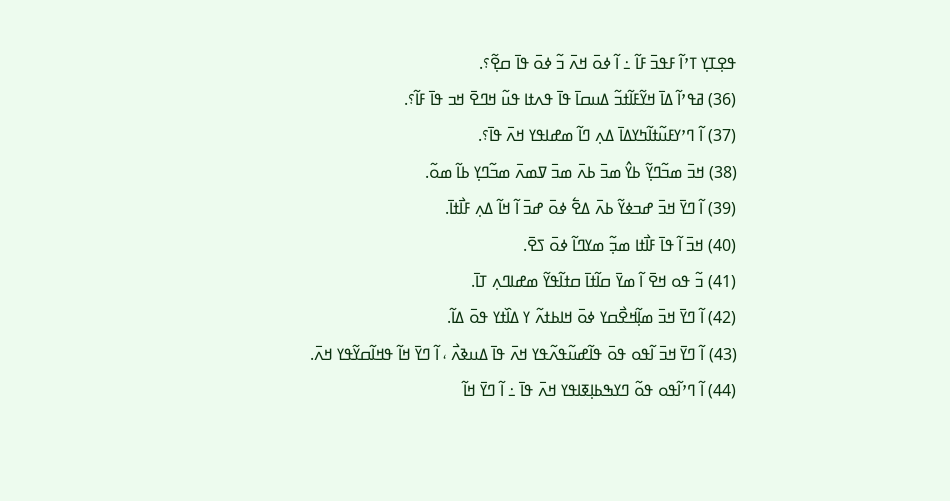ߟߐ߲ߠߌ߲ ߠߴߊ߬ ߓߟߏ߫ ߓߊ߬ ߸ ߊ߬ ߦߋ߫ ߞߍ߫ ߏ߬ ߦߋ߫ ߟߊ߫ ߛߐ߲߬؟.
(36) ߥߟߴߊ߬ ߡߊ߫ ߞߌ߬ߓߊ߬ߙߏ߬ ߡߎߛߊ߫ ߟߊ߫ ߟߍߙߊ ߟߎ߬ ߞߣߐ߫ ߞߏ ߟߊ߫ ߓߊ߬؟.
(37) ߊ߬ ߣߴߌߓߎ߬ߙߊ߬ߤߌߡߊ߫ ߡߍ߲ ߣߊ߬ ߘߝߊߟߌ ߞߍ߫ ߟߊ߫؟.
(38) ߞߏ߫ ߘߏ߬ߣߌ߲߬ ߕߌ߮ ߘߏ߫ ߕߍ߫ ߘߏ߫ ߜߘߍ߫ ߘߏ߬ߣߌ߲ ߕߊ߬ ߘߋ߬.
(39) ߊ߬ ߣߌ߫ ߞߏ߫ ߝߏߦߌ߬ ߕߍ߫ ߡߐ߱ ߦߋ߫ ߝߏ߫ ߊ߬ ߞߊ߬ ߡߍ߲ ߓߊ߯ߙߊ߫.
(40) ߞߏ߫ ߊ߬ ߟߊ߫ ߓߊ߯ߙߊ ߘߏ߲߬ ߘߌߣߊ߬ ߦߋ߫ ߖߐ߫.
(41) ߏ߬ ߟߋ ߞߐ߫ ߊ߬ ߘߌ߫ ߛߊ߬ߙߊ߫ ߛߙߊ߬ߟߌ߬ ߘߝߊߣߍ߲ ߠߊ߫.
(42) ߊ߬ ߣߌ߫ ߞߏ߫ ߘߊ߲߬ߞߐ߯ߛߌ ߦߋ߫ ߞߊߕߙߍ߬ ߌ ߡߊ߰ߙߌ ߟߋ߫ ߡߊ߬.
(43) ߊ߬ ߣߌ߫ ߞߏ߫ ߊ߬ߟߋ ߟߋ߫ ߟߊ߬ߝߎ߬ߟߍ߬ߟߌ ߞߍ߫ ߟߊ߫ ߡߎߢߍ߯ ، ߊ߬ ߣߌ߫ ߞߊ߬ ߟߞߊ߬ߛߌ߬ߟߌ ߞߍ߫.
(44) ߊ߬ ߣߴߊ߬ߟߋ ߟߋ߬ ߣߌߒߕߊ߲ߧߊߟߌ ߞߍ߫ ߟߊ߫ ߸ ߊ߬ ߣߌ߫ ߞߊ߬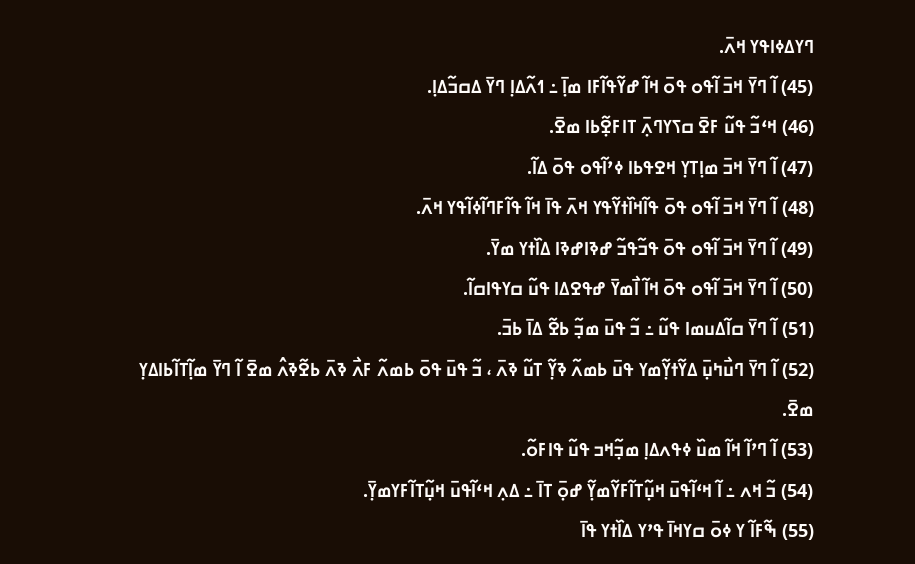ߣߌߡߦߊߟߌ ߞߍ߫.
(45) ߊ߬ ߣߌ߫ ߞߏ߫ ߊ߬ߟߋ ߟߋ߫ ߞߊ߬ ߝߌ߬ߟߊ߬ߓߊ ߘߊ߲߫ ߸ ߗߍ߬ߡߊ߲ ߣߌ߫ ߡߛߏ߬ߡߊ߲.
(46) ߞߵߏ߬ ߟߎ߬ ߓߐ߫ ߛߖߌߣߍ߲߫ ߠߊߓߐ߲߬ߕߊ ߘߐ߫.
(47) ߊ߬ ߣߌ߫ ߞߏ߫ ߘߊ߲ߠߌ߲ ߞߐߟߕߊ ߦߴߊ߬ߟߋ ߟߋ߫ ߡߊ߬.
(48) ߊ߬ ߣߌ߫ ߞߏ߫ ߊ߬ߟߋ ߟߋ߫ ߟߊ߬ߞߊ߰ߙߌ߬ߟߌ ߞߍ߫ ߟߊ߫ ߞߊ߬ ߟߊ߬ߓߣߊ߬ߦߊ߬ߟߌ ߞߍ߫.
(49) ߊ߬ ߣߌ߫ ߞߏ߫ ߊ߬ߟߋ ߟߋ߫ ߟߏ߬ߟߏ߬ ߝߢߊߝߢߊ ߡߊ߰ߙߌ ߘߌ߫.
(50) ߊ߬ ߣߌ߫ ߞߏ߫ ߊ߬ߟߋ ߟߋ߫ ߞߊ߬ ߊ߯ߘߌ߫ ߝߟߐߡߊ ߟߎ߬ ߛߌߟߊߛߊ߬.
(51) ߊ߬ ߣߌ߫ ߛߊ߬ߡߎߘߊ ߟߎ߬ ߸ ߏ߬ ߟߎ߫ ߘߏ߲߬ ߕߐ߬ ߡߊ߫ ߕߏ߫.
(52) ߊ߬ ߣߌ߫ ߣߎ߯ߤߎ߲߫ ߡߌ߬ߙߌ߲߬ߘߌ ߟߎ߫ ߕߘߍ߬ ߢߌ߲߬ ߠߎ߬ ߢߍ߫ ، ߏ߬ ߟߎ߫ ߟߋ߫ ߕߘߍ߬ ߓߍ߯ ߢߍ߫ ߕߐ߬ߢߍ߮ ߘߐ߫ ߊ߬ ߣߌ߫ ߘߊ߲߬ߠߊ߬ߕߊߡߌ߲ ߘߐ߫.
(53) ߊ߬ ߣߴߊ߬ ߞߊ߬ ߘߎ߰ ߦߟߍߡߊ߲ ߘߏ߲߬ߞߏ ߟߎ߬ ߟߊߓߋ߬.
(54) ߏ߬ ߞߍ ߸ ߊ߬ ߞߵߊ߬ߟߎ߫ ߞߎ߲߬ߠߊ߬ߓߌ߬ߘߌ߲߬ ߝߋ߲߫ ߠߊ߫ ߸ ߡߍ߲ ߞߵߊ߬ߟߎ߫ ߞߎ߲߬ߠߊ߬ߓߌߘߌ߲߫.
(55) ߒ߬ߓߊ߬ ߌ ߦߋ߫ ߛߌߞߊ߫ ߟߴߌ ߡߊ߰ߙߌ ߟߊ߫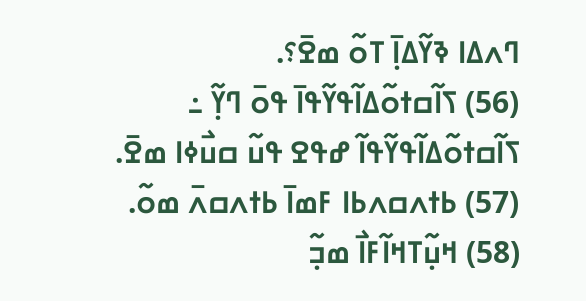ߣߍߡߊ ߢߌ߬ߡߊ߲߫ ߠߋ߬ ߘߐ߫؟.
(56) ߖߊ߬ߛߙߋ߬ߡߊ߬ߟߌ߬ߟߊ߫ ߟߋ߫ ߣߌ߲߬ ߸ ߖߊ߬ߛߙߋ߬ߡߊ߬ߟߌ߬ߟߊ߬ ߝߟߐ ߟߎ߬ ߛߎ߯ߦߊ ߘߐ߫.
(57) ߕߙߍߛߍߕߊ ߓߘߊ߫ ߕߙߍߛߍ߫ ߘߋ߬.
(58) ߞߎ߲߬ߠߞߊ߬ߓߊ߯ ߘߏ߲߬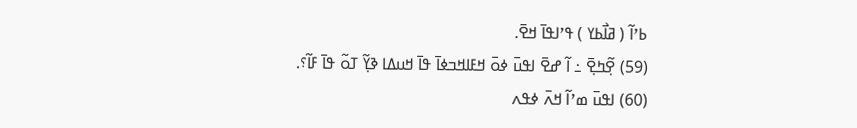ߕߴߊ߬ ( ߥߊ߯ߕߌ ) ߟߴߊߟߊ߫ ߞߐ߫.
(59) ߐ߲߬ߤߐ߲߫ ߸ ߊ߬ ߝߐ߫ ߊߟߎ߫ ߦߋ߫ ߞߓߊߞߏߦߊ߫ ߟߊ߫ ߞߎߡߊ ߢߌ߲߬ ߠߋ߬ ߟߊ߫ ߓߊ߬؟.
(60) ߊߟߎ߫ ߘߴߊ߬ ߞߍ߫ ߦߟߍ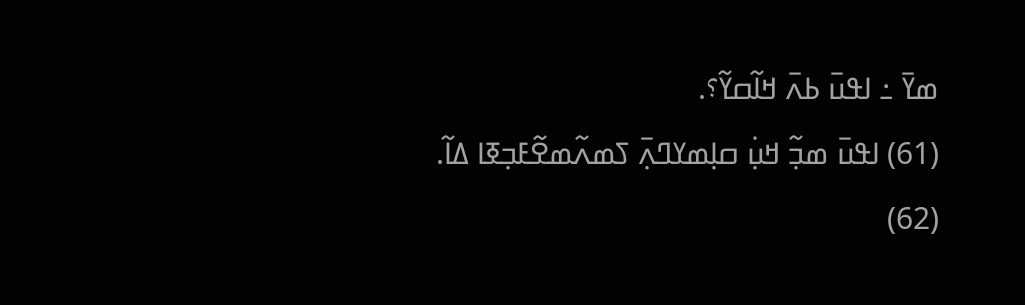ߘߌ߫ ߸ ߊߟߎ߫ ߕߍ߫ ߞߊ߬ߛߌ߬؟.
(61) ߊߟߎ߫ ߘߏ߲߬ ߞߎ߲߭ ߛߊ߲ߘߌߣߍ߲߫ ߖߘߍ߬ߘߐ߬ߓߏ߲ߧߊ ߡߊ߬.
(62)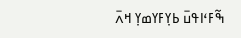ߒ߬ߓߵߊߟߎ߫ ߕߌ߲ߓߌߘߌ߲ ߞߍ߫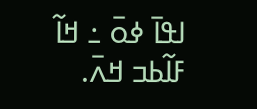ߊߟߊ߫ ߦߋ߫ ߸ ߞߊ߬ ߓߊ߬ߕߏ ߞߍ߫.